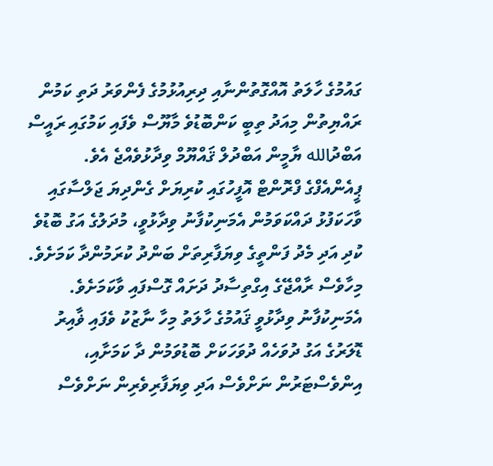ގައުމުގެ ހާލަތު އޮއްގޮތުންނާއި ދިރިއުޅުމުގެ ފެންވަރު ދަތި ކަމުން ރައްޔިތުން މިއަދު ތިބީ ކަންބޮޑުވެ މާޔޫސް ވެފައި ކަމުގައި ރައީސް އަބްދުالله ޔާމީން އަބްދުލް ޤައްޔޫމް ވިދާޅުވެއްޖެ އެވެ.
ޕީއެންއެފްގެ ފްރޮންޓް އޮފީހުގައި ކުރިޔަށް ގެންދިޔަ ޖަލްސާގައި ވާހަކަފުޅު ދައްކަވަމުން އެމަނިކުފާނު ވިދާޅުވީ، މުދަލުގެ އަގު ބޮޑުވެ ކުދި އަދި މެދު ފަންތީގެ ވިޔަފާރިތަށް ބަންދު ކުރަމުންދާ ކަމަށެވެ. މިހާވެސް ރާއްޖޭގެ އިގްތިސާދު ދަށައް ގޮސްފައި ވާކަމަށެވެ.
އެމަނިކުފާނު ވިދާޅުވީ ޤައުމުގެ ހާލަތު މިހާ ނާޒުކު ވެފައި ޥާއިރު ޑޮލަރުގެ އަގު ދުވަހެއް ދުވަހަކަށް ބޮޑުވަމުން ދާ ކަމަށާއި، އިންވެސްޓަރުން ނަށްވެސް އަދި ވިޔަފާރިވެރިން ނަށްވެސް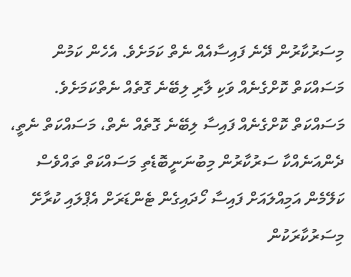މިސަރުކާރުން ދޭނެ ފައިސާއެއް ނެތް ކަމަށެވެ. އެހެން ކަމުން މަސައްކަތް ކޮށްގެނެއް ވަކި ލާރި ލިބޭނެ ގޮތެއް ނެތްކަމަށެވެ.
މަސައްކަތް ކޮށްގެނެއް ފައިސާ ލިބޭނެ ގޮތެއް ނެތް، މަސައްކަތް ނެތީ، ދެންއަނެއްކާ ސަރުކާރުން މިބުނަނީބޮޑެތި މަސައްކަތް ތައްވެސް ކަލޭމެން އަމިއްލައަށް ފައިސާ ހޯދައިގެން ޓެންޑަރަށް އެޕްލައި ކުރާށޭ މިސަރުކާރަކުން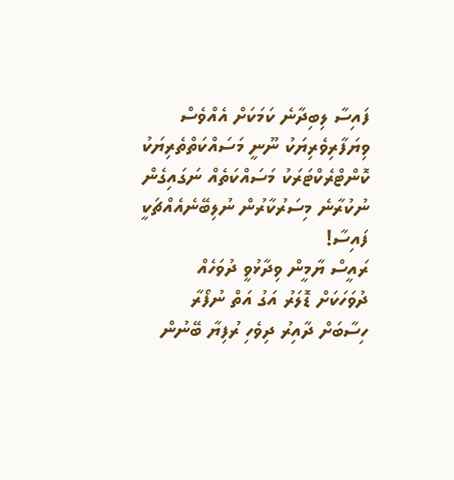ފައިސާ ލިބިދާނެ ކަމަކަށް އެއްވެސް ވިޔަފާރިވެރިޔަކު ނޫނީ މަސައްކަތްތެރިޔަކު ކޮންޓްރެކްޓަރަކު މަސައްކަތެއް ނަގައިގެން ނުކުރާނެ މިސަރުކާރުން ނުލިބޭނެއެއްޗަކީ ފައިސާ!
ރައީސް ޔާމީން ވިދާޅުވީ ދުވަހެއް ދުވަހަކަށް ޑޮލަރު އަގު އަތް ނުފޯރާ ހިސާބަށް ދާއިރު ދިވެހި ރުފިޔާ ބޭނުން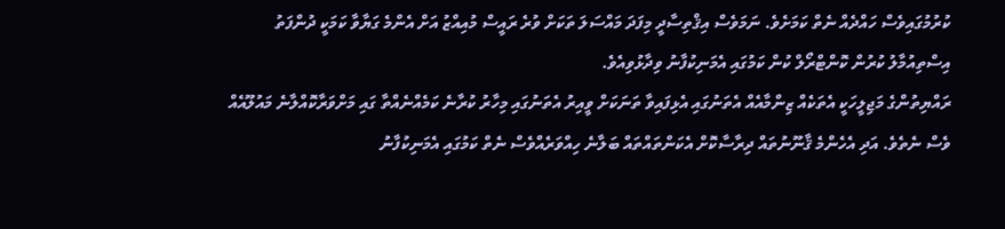ކުރުމުގައިވެސް ހައްދެއް ނެތް ކަމަށެވެ. ނަމަވެސް އިޤްތިސާދީ މިފަދަ މައްސަލަ ތަކަށް ވުރެ ރައީސް މުއިއްޒު އަށް އެންމެ ގަޔާވާ ކަމަކީ ދުންފަތު އިސްތިއުމާލު ކުރުން ކޮންޓްރޯލް ކުން ކަމުގައި އެމަނިކުފާނު ވިދާޅުވިއެވެ.
ރައްޔިތުންގެ މަޖިލީހަކީ އެތަކެއް ޒިންމާއެއް އެތަނުގައި އެޅިފައިވާ ތަނަކަށް ވީއިރު އެތަނުގައި މިހާރު ކުރާނެ ކަމެއްނެއްތާ ގައި މަށްވަރާކޮއްލާނެ މައުލޫއެއް ވެސް ނެތެވެ. އަދި އެހެންމެ ޤާނޫނުތައް ދިރާސާކޮށް އެކަންތައްތައް ބަލާނެ ހިއްވަރެއްވެސް ނެތް ކަމުގައި އެމަނިކުފާނު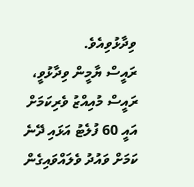ވިދާޅުވިއެވެ.
ރައީސް ޔާމީން ވިދާޅުވީ، ރައީސް މުއިއްޒު ވެރިކަމަށް އައީ 60 ފުލެޓު އަޅައި ދޭނެ ކަމަށް ވައުދު ވެލައްވައިގެން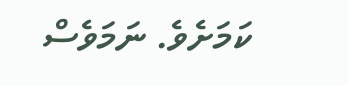ކަމަށެވެ. ނަމަވެސް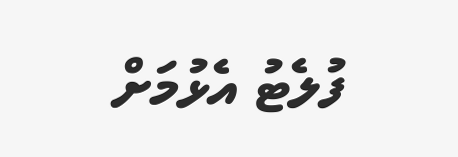ފުލެޓު އެޅުމަށް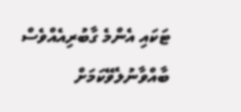ޓަކައި އެންމެ ގާބުރިއެއްވެސް ބާއްވާނުލެވޭކަމަށް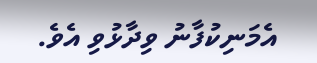އެމަނިކުފާނު ވިދާޅުވި އެވެ.